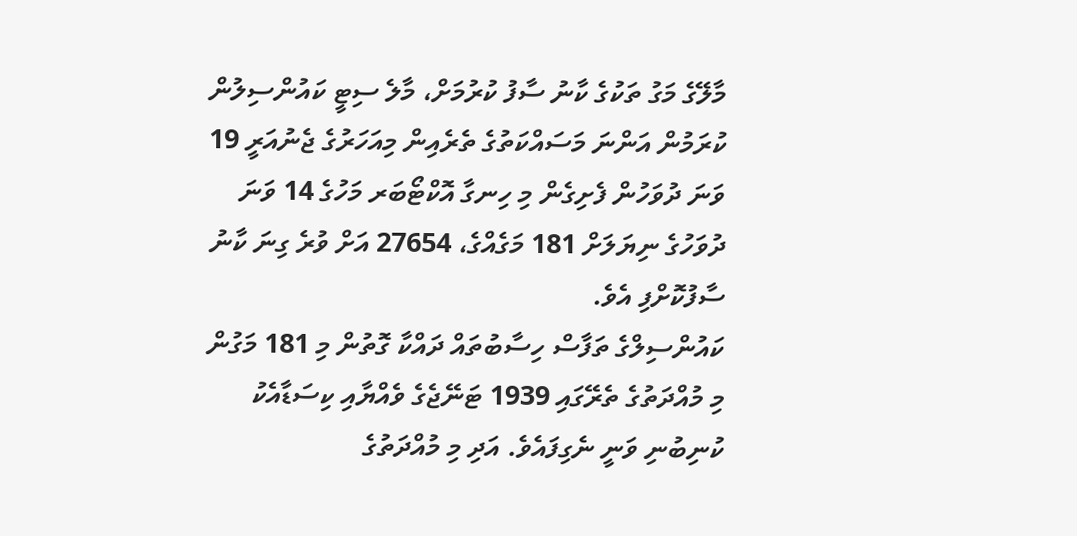މާލޭގެ މަގު ތަކުގެ ކާނު ސާފު ކުރުމަށް، މާލެ ސިޓީ ކައުންސިލުން ކުރަމުން އަންނަ މަސައްކަތުގެ ތެރެއިން މިއަހަރުގެ ޖެނުއަރީ 19 ވަނަ ދުވަހުން ފެށިގެން މި ހިނގާ އޮކްޓޯބަރ މަހުގެ 14 ވަނަ ދުވަހުގެ ނިޔަލަށް 181 މަގެއްގެ، 27654 އަށް ވުރެ ގިނަ ކާނު ސާފުކޮށްފި އެވެ.
ކައުންސިލްގެ ތަފާސް ހިސާބުތައް ދައްކާ ގޮތުން މި 181 މަގުން މި މުއްދަތުގެ ތެރޭގައި 1939 ޓަނޭޖެގެ ވެއްޔާއި ކިސަޑާއެކު ކުނިބުނި ވަނީ ނެގިފައެވެ. އަދި މި މުއްދަތުގެ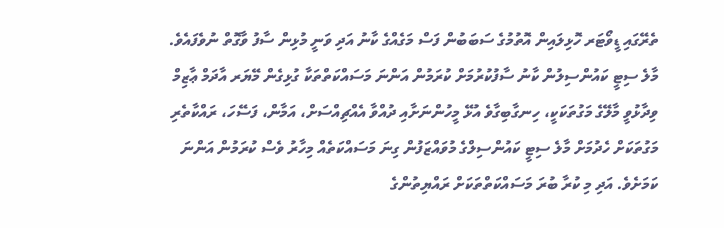ތެރޭގައި ޑީވޯޓަރ ހޮޅިލައިން އޮތުމުގެ ސަބަބުން ފަސް މަގެއްގެ ކާނު އަދި ވަނީ މުޅިން ސާފު ވާގޮތް ނުވެފައެވެ.
މާލެ ސިޓީ ކައުންސިލުން ކާނު ސާފުކުރުމަށް ކުރަމުން އަންނަ މަސައްކަތްތަކާ ގުޅިގެން މޭޔަރ އާދަމް ޢާޒިމް ވިދާޅުވީ މާލޭގެ މަގުތަކަކީ، ހިނގާބިގާވެ އުޅޭ މީހުންނަށާއި ދުއްވާ އެއްޗިއްސަށް، އަމާން، ފަސޭހަ، ރައްކާތެރި މަގުތަކަށް ހެދުމަށް މާލެ ސިޓީ ކައުންސިލްގެ މުވައްޒަފުން ގިނަ މަސައްކަތެއް މިހާރު ވެސް ކުރަމުން އަންނަ ކަމަށެވެ. އަދި މި ކުރާ ބުރަ މަސައްކަތްތަކަށް ރައްޔިތުންގެ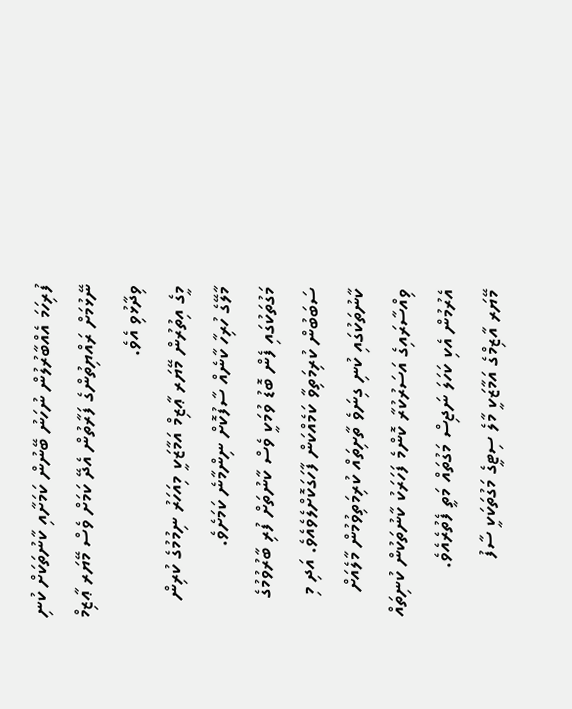ފުރިހަމަ އެއްބާރުލުން ނުހަނު ބޭނުން ކަމަށާއި ކާނުތަކަށް ކުނި ނޭޅުމަށް ރައްޔިތުންގެ ފަރާތުން އެދޭ ކަމަށް ވެސް މޭޔަރ ޢާޒިމް ވިދާޅުވި އެވެ.
މީގެ އިތުރުން މޭޔަރ ޢާޒިމް އަމާޒަކީ މިއަހަރު ނިމުމުގެ ކުރިން މާލޭގެ ހުރިހާ ކާނެއް ސާފުކޮށް ނިންމާނެ ކަމަށެވެ.
މަގުތަކުގައި ފެން ބޮޑު ވުމަކީ ވެސް ކާނުތަށް ފުރި ބާރުވުމުގެ ސަބަބުން ކުރިމަތިވާ ކަމެއްކަން ފާހަގަކޮށްލެވެއެވެ. އަދި މި ކާނުތަކުގައި ކުނި ގިނަވެ ތާށިތައް ކުރިމަތިވުމުން މާލެއަށް ވިއްސާރައިގެ އަސަރުކުރާ ކޮންމެ ފަހަރަކު ކާނުތަކުން ކުނިތައް އެރުމުން އެކި ކަހަލަ ނަޖިސް މަގުތައް މަތީ ފެތުރެއެވެ.
މޭޔަރ އާޒިމްގެ އަމާޒަކީ މާލެ ސިޓީގެ މަގުތަކަކީ ސާފު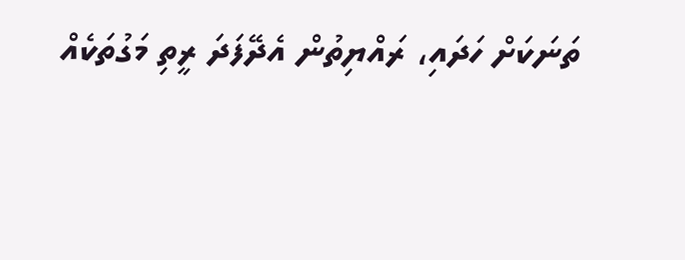ތަނަކަށް ހަދައި، ރައްޔިތުން އެދޭފަދަ ރީތި މަގުތަކެއް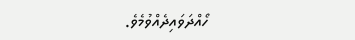ހޯއްދަވައިދެއްވުމެވެ.